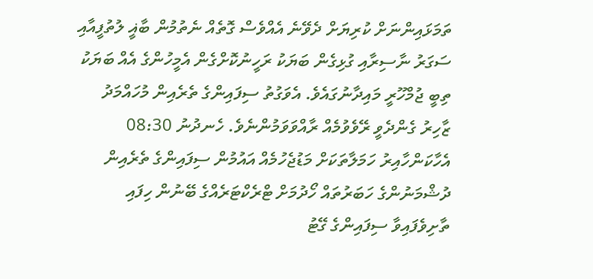ތަމަޅައިންނަށް ކުރިޔަށް ދެވޭނެ އެއްވެސް ގޮތެއް ނެތުމުން ބާޣީ ލުތުފީއާއި ސަގަރު ނާސިރާއި ގުޅިގެން ބަޔަކު ރަހީނުކޮށްގެން އެމީހުންގެ އެއް ބަޔަކު ތިބީ ޖުމްހޫރީ މައިދާނުގައެވެ. އެވަގުތު ސިފައިންގެ ތެރެއިން މުހައްމަދު ޒާހިރު ގެންދެވީ ރޭވެވުމެއް ރާއްވަވަމުންނެވެ. ހެނދުނު 08:30 އެހާކަންހާއިރު ހަމަލާތަކަށް މަޑުޖެހުމެއް އައުމުން ސިފައިންގެ ތެރެއިން ދުޝްމަނުންގެ ހަބަރުތައް ހޯދުމަށް ޓްރެކްޓަރެއްގެ ބޭނުން ހިފައި ތާށިވެފައިވާ ސިފައިންގެ ގޭޓު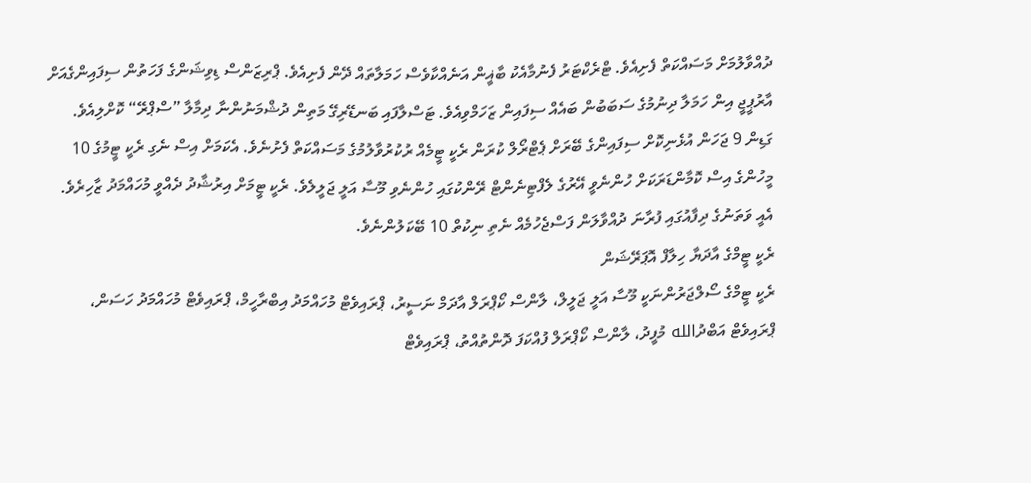ދުއްވާލުމަށް މަސައްކަތް ފެށިއެވެ. ޓްރެކްޓަރު ފެނުމާއެކު ބާޣީން އަނެއްކާވެސް ހަމަލާތައް ދޭން ފެށިއެވެ. ޕްރިޒަންސް ޑިވިޝަންގެ ފަހަތުން ސިފައިންގެއަށް އާރުޕީޖީ އިން ހަމަލާ ދިނުމުގެ ސަބަބުން ބައެއް ސިފައިން ޒަހަމްވިއެވެ. ޓަސްލާފައި ބަނޑޭރިގޭ މަތިން ދުޝްމަނުންނާ ދިމާލާ ”ސްޕްރޭ“ ކޮށްލިއެވެ. ގަޑިން 9 ޖަހަން އުޅެނިކޮށް ސިފައިންގެ ބޭރަށް ޕެޓްރޯލް ކުރަން ރެކީ ޓީމެއް ރުކުރުވާލުމުގެ މަސައްކަތް ފެށުނެވެ. އެކަމަށް އިސް ނެގި ރެކީ ޓީމުގެ 10 މީހުންގެ އިސް ކޮމާންޑަރަކަށް ހުންނެވީ އޭރުގެ ލެފްޓިނެންޓް ރޭންކުގައި ހުންނެވި މޫސާ އަލީ ޖަލީލެވެ. ރެކީ ޓީމަށް އިރުޝާދު ދެއްވީ މުހައްމަދު ޒާހިރެވެ. އެއީ ވަތަނުގެ ދިފާއުގައި ފުރާނަ ދުއްވާލަން ފަސްޖެހުމެއް ނެތި ނިކުތް 10 ބޭކަލުންނެވެ.
ރެކީ ޓީމްގެ އާދަޔާ ހިލާފް އޮޕަރޭޝަން
ރެކީ ޓީމްގެ ސޯލްޖަރުންނަކީ މޫސާ އަލީ ޖަލީލް، ލާންސް ކޯޕްރަލް އާދަމް ނަސީރު، ޕްރައިވެޓް މުހައްމަދު އިބްރާހީމް، ޕްރައިވެޓް މުހައްމަދު ހަސަން، ޕްރައިވެޓް އަބްދުالله މުފީދު، ލާންސް ކޯޕްރަލް ފުއްކަފަ ދޮންތުއްތު، ޕްރައިވެޓް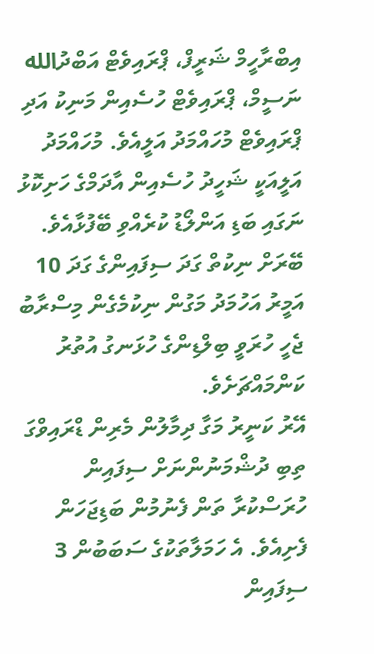އިބްރާހީމް ޝަރީފް، ޕްރައިވެޓް އަބްދުالله ނަސީމް، ޕްރައިވެޓް ހުސެއިން މަނިކު އަދި ޕްރައިވެޓް މުހައްމަދު އަލީއެވެ. މުހައްމަދު އަލީއަކީ ޝަހީދު ހުސެއިން އާދަމްގެ ހަށިކޮޅު ނަގައި ބަޑި އަންލޯޑު ކުރެއްވި ބޭފުޅާއެވެ. ބޭރަށް ނިކުތް ގަދަ ސިފައިންގެ ގަދަ 10 އަމީރު އަހުމަދު މަގުން ނިކުމެގެން މިސްރާބު ޖެހީ ހުރަވީ ބިލްޑިންގެ ހުޅަނގު އުތުރު ކަންމައްޗަށެވެ.
އޭރު ކަނީރު މަގާ ދިމާލުން މެރިން ޑްރައިވްގަ ތިބި ދުޝްމަނުންނަށް ސިފައިން ހުރަސްކުރާ ތަން ފެނުމުން ބަޑިޖަހަން ފެށިއެވެ. އެ ހަމަލާތަކުގެ ސަބަބުން 3 ސިފައިން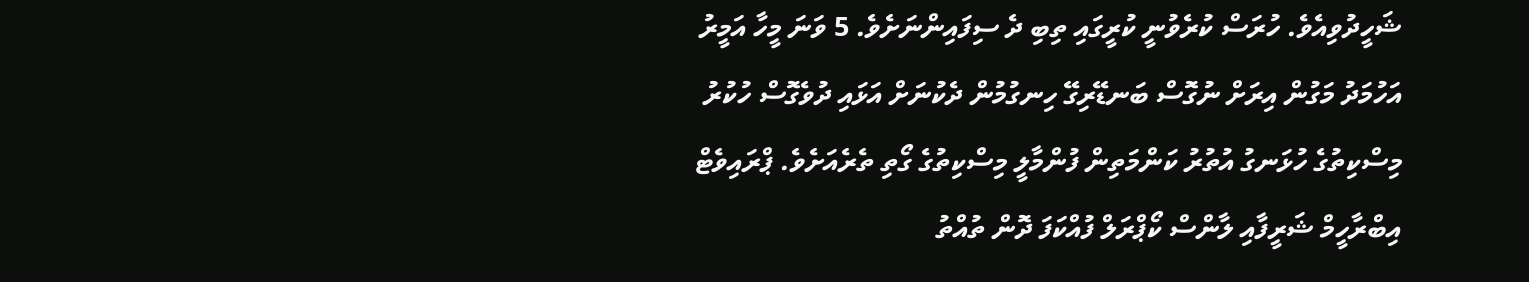ޝަހީދުވިއެވެ. ހުރަސް ކުރެވުނީ ކުރީގައި ތިބި ދެ ސިފައިންނަށެވެ. 5 ވަނަ މީހާ އަމީރު އަހުމަދު މަގުން އިރަށް ނުގޮސް ބަނޑޭރިގޭ ހިނގުމުން ދެކުނަށް އަޅައި ދުވެގޮސް ހުކުރު މިސްކިތުގެ ހުޅަނގު އުތުރު ކަންމަތިން ފުންމާލީ މިސްކިތުގެ ގޯތި ތެރެއަށެވެ. ޕްރައިވެޓް އިބްރާހީމް ޝަރީފާއި ލާންސް ކޯޕްރަލް ފުއްކަފަ ދޮން ތުއްތު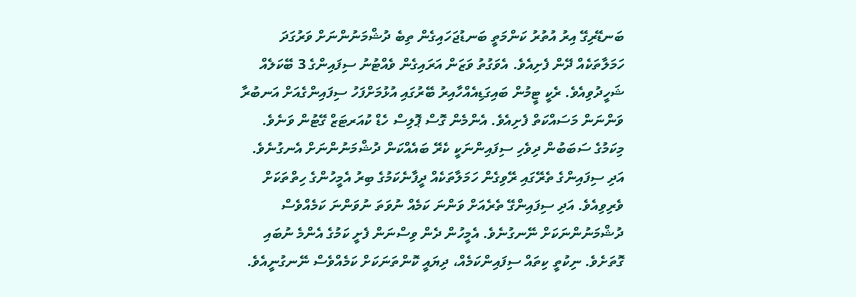ބަނޑޭރިގޭ އިރު އުތުރު ކަންމަތީ ބަނޑުޖަހައިގެން ތިބެ ދުޝްމަނުންނަށް ވަރުގަދަ ހަމަލާތަކެއް ދޭން ފެށިއެވެ. އެވަގުތު ވަޒަން އަރައިގެން ވެއްޓުނު ސިފައިންގެ 3 ބޭކަލެއް ޝަހީދުވިއެވެ. ރެކީ ޓީމުން ބައިގަޑިއެއްހާއިރު ބޭރުގައި އުޅުމަށްފަހު ސިފައިންގެއަށް އަނބުރާ ވަންނަން މަސައްކަތް ފެށިއެވެ. އެންމެން ގޮސް ޕޮލިސް ހެޑް ކުއަރޓަޒް ގޭޓުން ވަނެވެ.
މިކަމުގެ ސަބަބުން ދިވެހި ސިފައިންނަކީ ކެރޭ ބައެއްކަން ދުޝްމަނުންނަށް އެނގުނެވެ. އަދި ސިފައިންގެ ތެރޭގައި ރޭވިގެން ހަމަލާތަކެއް ދީފާނެކަމުގެ ބިރު އެމީހުންގެ ހިތްތަކަށް ވެރިވިއެވެ. އަދި ސިފައިންގޭ ތެރެއަށް ވަންނަ ކަމެއް ނުވަތަ ނުވަންނަ ކަމެއްވެސް ދުޝްމަނުންނަކަށް ނޭނގުނެވެ. އެމީހުން ދެން ވިސްނަން ފެށީ ކަމުގެ އެންމެ ނުބައި ގޮތަށެވެ. ނިކުތީ ކިތައް ސިފައިންކަމެއް، ދިޔައީ ކޮންތަނަކަށް ކަމެއްވެސް ނޭނގުނީއެވެ.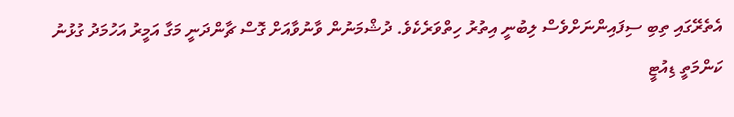އެތެރޭގައި ތިބި ސިފައިންނަށްވެސް ލިބުނީ އިތުރު ހިތްވަރެކެވެ. ދުޝްމަނުން ވާނުވާއަށް ގޮސް ޗާންދަނީ މަގާ އަމީރު އަހުމަދު ގުޅުނު ކަންމަތީ ޑިއުޓީ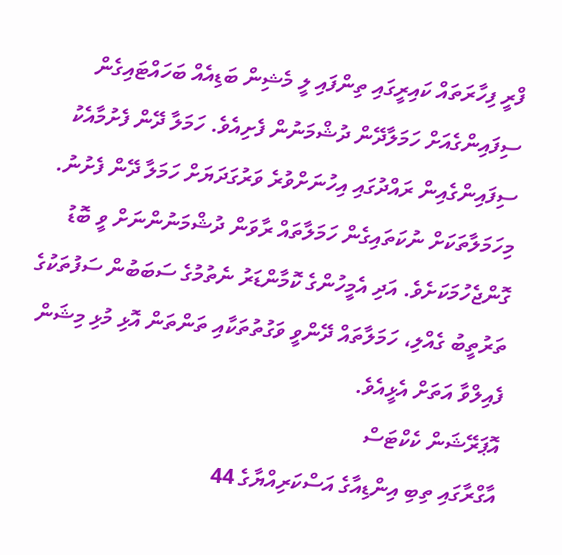ފްރީ ފިހާރަތައް ކައިރީގައި ތިންފައި ލީ މެޝިން ބަޑިއެއް ބަހައްޓައިގެން ސިފައިންގެއަށް ހަމަލާދޭން ދުޝްމަނުން ފެށިއެވެ. ހަމަލާ ދޭން ފެށުމާއެކު ސިފައިންގެއިން ރައްދުގައި އިހުނަށްވުރެ ވަރުގަދަޔަށް ހަމަލާ ދޭން ފެށުނު. މިހަމަލާތަކަށް ނުކަތައިގެން ހަމަލާތައް ރާވަން ދުޝްމަނުންނަށް ވީ ބޮޑު ގޮންޖެހުމަކަށެވެ. އަދި އެމީހުންގެ ކޮމާންޑަރު ނެތުމުގެ ސަބަބުން ސަފުތަކުގެ ތަރުތީބު ގެއްލި، ހަމަލާތައް ދޭންވީ ވަގުތުތަކާއި ތަންތަން އޮޅި މުޅި މިޝަން ފެއިލްވާ އަތަށް އެޅީއެވެ.
އޮޕަރޭޝަން ކެކްޓަސް
އާގްރާގައި ތިބި އިންޑިއާގެ އަސްކަރިއްޔާގެ 44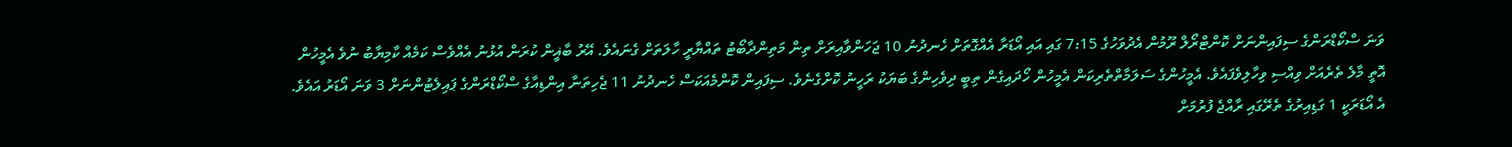ވަނަ ސްކޯޑްރަންގެ ސިފައިންނަށް ކޮންޓްރޯލް ރޫމުން އެދުވަހުގެ 7:15 ގައި އައި އޯޑަރާ އެއްގޮތަށް ހެނދުނު 10 ޖަހަންވާއިރަށް ތިން މަތިންދާބޯޓު ތައްޔާރީ ހާލަތަށް ގެނައެވެ. އޭރު ބާޣީން ކުރަން އުޅުނު އެއްވެސް ކަމެއް ކާމިޔާބު ނުވެ އެމީހުން އޮތީ މާލެ ތެރެއަށް ވިއްސި ވިހާލިވެފައެވެ. އެމީހުންގެ ސަލަމާތްތެރިކަން އެމީހުން ހޯދައިގެން ތިބީ ދިވެހިންގެ ބަޔަކު ރަހީނު ކޮށްގެނެވެ. ސިފައިން ކޮންމެއަކަސް ހެނދުނު 11 ޖެހިތަނާ އިންޑިއާގެ ސްކޯޑްރަންގެ ޕައިލެޓުންނަށް 3 ވަނަ އޯޑަރު އައެވެ. އެ އޯޑަރަކީ 1 ގަޑިއިރުގެ ތެރޭގައި ރާއްޖެ ފުރުމަށް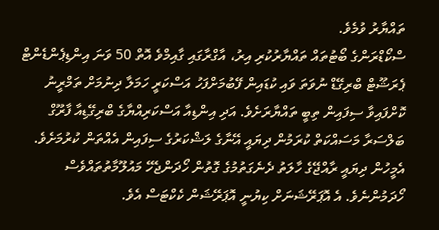ތައްޔާރު ވުމެވެ.
ސްކޯޑްރަންގެ ބޯޓުތައް ތައްޔާރުކުރި އިރު، އާގްރާގައި ގާއިމްވެ އޮތް 50 ވަނަ އިންޑިޕެންޑެންޓް ޕެރަޝޫޓް ބްރިގޭޑް ނުވަތަ ވައި ކުޑައިން ފޭބުމަށްފަހު އަސްކަރީ ހަމަލާ ދިނުމަށް ތަމްރީނު ކޮށްފައިވާ ސިފައިން ތިބީ ތައްޔާރަށެވެ. އަދި އިންޑިއާ އަސްކަރިއްޔާގެ ބްރިގޭޑިއާ ފާރޫގް ބަލްސަރާ މަސައްކަތް ކުރަމުން ދިޔައީ އޭނާގެ ލަޝްކަރުގެ ސިފައިން އެއްތަން ކުރުމަށެވެ. އެމީހުން ދިޔައީ ރާއްޖޭގެ ހާލަތު ދެނެގަތުމުގެ ގޮތުން ހޯދަންޖެހޭ މައުލޫމާތުތައްވެސް ހޯދަމުންނެވެ. އެ އޮޕަރޭޝަނަށް ކިޔުނީ އޮޕަރޭޝަން ކެކްޓަސް އެވެ.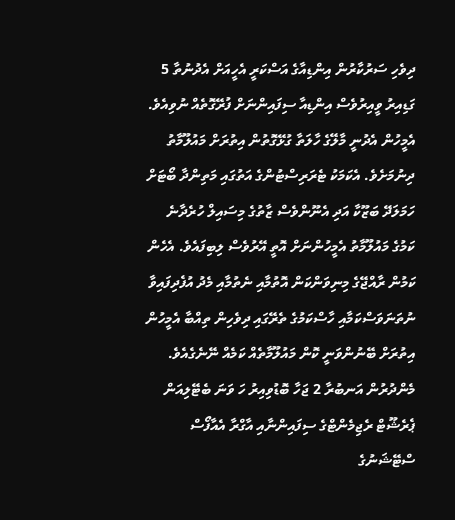ދިވެހި ސަރުކާރުން އިންޑިއާގެ އަސްކަރީ އެހީއަށް އެދުނުތާ 5 ގަޑިއިރު ވީއިރުވެސް އިންޑިއާ ސިފައިންނަށް ފުރޭގޮތެއް ނުވިއެވެ. އެމީހުން އެދުނީ މާލޭގެ ހާލަތާ ގުޅޭގޮތުން އިތުރަށް މައުލޫމާތު ދިނުމަށެވެ. އެކަމަކު ޓެރަރިސްޓުންގެ އަތުގައި މަތިންދާ ބޯޓަށް ހަމަލަދޭ ބަޒޫކާ އަދި އެނޫންވެސް ޒާތުގެ މިސައިލް ހުރެދާނެ ކަމުގެ މައުލޫމާތު އެމީހުންނަށް އޮތީ އޭރުވެސް ލިބިފައެވެ. އެހެން ކަމުން ރާއްޖޭގެ މިނިވަންކަން އޮތުމާއި ނެތުމާއި މެދު އުފެދިފައިވާ ނުތަނަވަސްކަމާއި ހާސްކަމުގެ ތެރޭގައި ދިވެހިން ތިއްބާ އެމީހުން އިތުރަށް ބޭނުންވަނީ ކޮން މައުލޫމާތެއް ކަމެއް ނޭނެގެއެވެ. މެންދުރުން އަނބުރާ 2 ޖަހާ ބޮޑުވިއިރު ހަ ވަނަ ބެޓޭލިއަން ޕެރެޝޫޓް ރެޖިމެންޓްގެ ސިފައިންނާއި އާގްރާ އެއާފޯސް ސްޓޭޝަނުގެ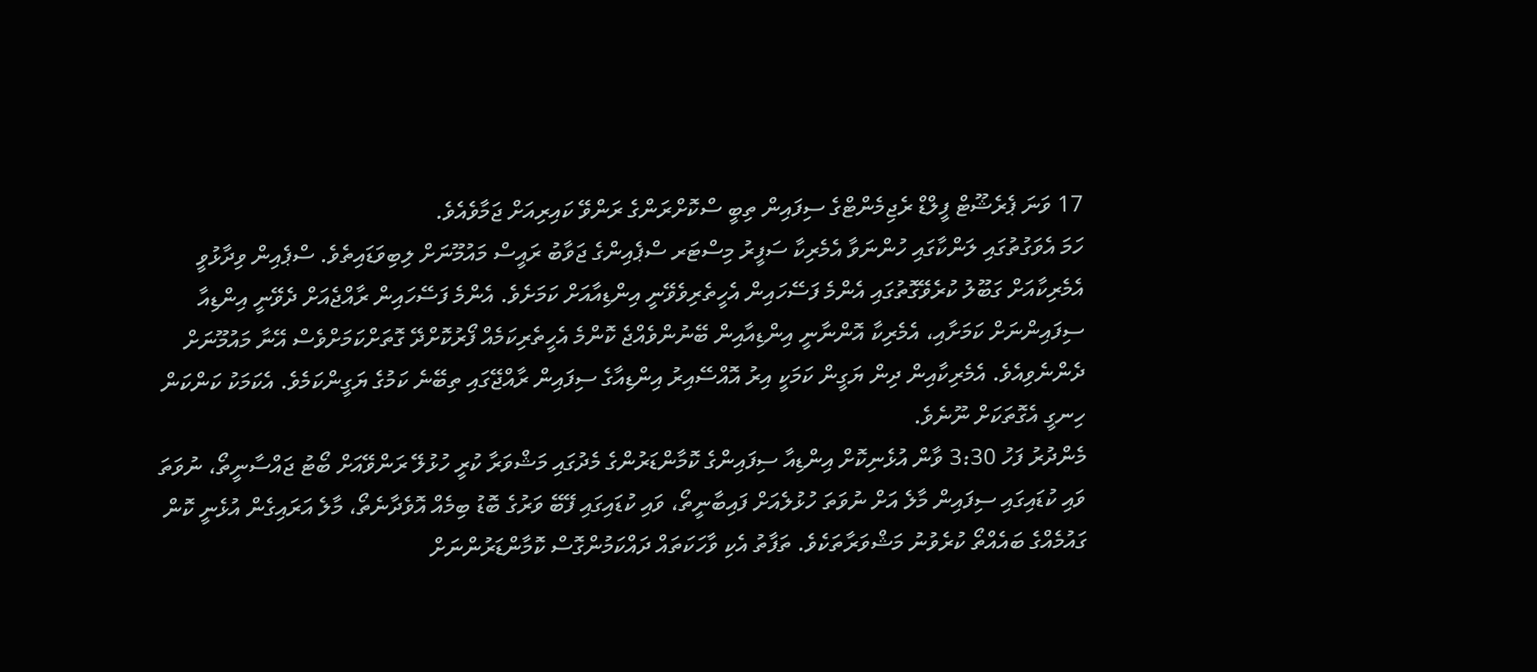17 ވަނަ ޕެރެޝޫޓް ފީލްޑް ރެޖިމެންޓްގެ ސިފައިން ތިބީ ސްކޮށްރަންގެ ރަންވޭ ކައިރިއަށް ޖަމާވެއެވެ.
ހަމަ އެވަގުތުގައި ލަންކާގައި ހުންނަވާ އެމެރިކާ ސަފީރު މިސްޓަރ ސްޕެއިންގެ ޖަވާބު ރައީސް މައުމޫނަށް ލިބިވަޑައިތެވެ. ސްޕެއިން ވިދާޅުވީ އެމެރިކާއަށް ގަބޫލު ކުރެވޭގޮތުގައި އެންމެ ފަސޭހައިން އެހީތެރިވެވޭނީ އިންޑިއާއަށް ކަމަށެވެ. އެންމެ ފަސޭހައިން ރާއްޖެއަށް ދެވޭނީ އިންޑިއާ ސިފައިންނަށް ކަމަށާއި، އެމެރިކާ އޮންނާނީ އިންޑިއާއިން ބޭނުންވެއްޖެ ކޮންމެ އެހީތެރިކަމެއް ފޯރުކޮށްދޭ ގޮތަށްކަމަށްވެސް އޭނާ މައުމޫނަށް ދެންނެވިއެވެ. އެމެރިކާއިން ދިން ޔަގީން ކަމަކީ އިރު އޮއްސޭއިރު އިންޑިއާގެ ސިފައިން ރާއްޖޭގައި ތިބޭނެ ކަމުގެ ޔަގީންކަމެވެ. އެކަމަކު ކަންކަން ހިނގީ އެގޮތަކަށް ނޫނެވެ.
މެންދުރު ފަހު 3:30 ވާން އުޅެނިކޮށް އިންޑިއާ ސިފައިންގެ ކޮމާންޑަރުންގެ މެދުގައި މަޝްވަރާ ކުރީ ހުޅުލޭ ރަންވޭއަށް ބޯޓު ޖައްސާނީތޯ، ނުވަތަ ވައި ކުޑައިގައި ސިފައިން މާލެ އަށް ނުވަތަ ހުޅުލެއަށް ފައިބާނީތޯ، ވައި ކުޑައިގައި ފޭބޭ ވަރުގެ ބޮޑު ބިމެއް އޮވެދާނެތޯ، މާލެ އަރައިގެން އުޅެނީ ކޮން ގައުމެއްގެ ބައެއްތޯ ކުރެވުނު މަޝްވަރާތަކެވެ. ތަފާތު އެކި ވާހަކަތައް ދައްކަމުންގޮސް ކޮމާންޑަރުންނަށް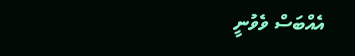އެއްބަސް ވެވުނީ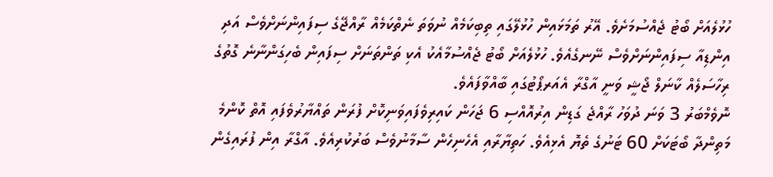ހުޅުލެއަށް ބޯޓު ޖެއްސުމަށެވެ. އޭރު ތަމަޅައިން ހުޅުލޭގައި ތިބިކަމެއް ނުވަތަ ނެތްކަމެއް ރާއްޖޭގެ ސިފައިންނަށްވެސް އަދި އިންޑިއާ ސިފައިންނަށްވެސް ނޭނގެއެވެ. ހުޅުލެއަށް ބޯޓު ޖެއްސުމާއެކު އެކި ތަންތަނަށް ސިފައިން ބެހިގަންނާނެ ގޮތުގެ ރިހާސަލެއް ކާނަލް ޖޯޝީ ވަނީ އާގްރާ އެއަރޕޯޓުގައި ބާއްވާފައެވެ.
ނޮވެމްބަރު 3 ވަނަ ދުވަހު ރާއްޖެ ގަޑިން އިރުއޮއްސި 6 ޖަހަން ކައިރިވެފައިވަނިކޮށް ފުރަން ތައްޔާރުވެފައި އޮތް ކޮންމެ މަތިންދާ ބޯޓަކަށް 60 ޓަނުގެ ތެޔޮ އެޅިއެވެ. ހަތިޔާރާއި އެހެނިހެން ސާމާނުވެސް ބަރުކުރިއެވެ. އާގްރާ އިން ފުރައިގެން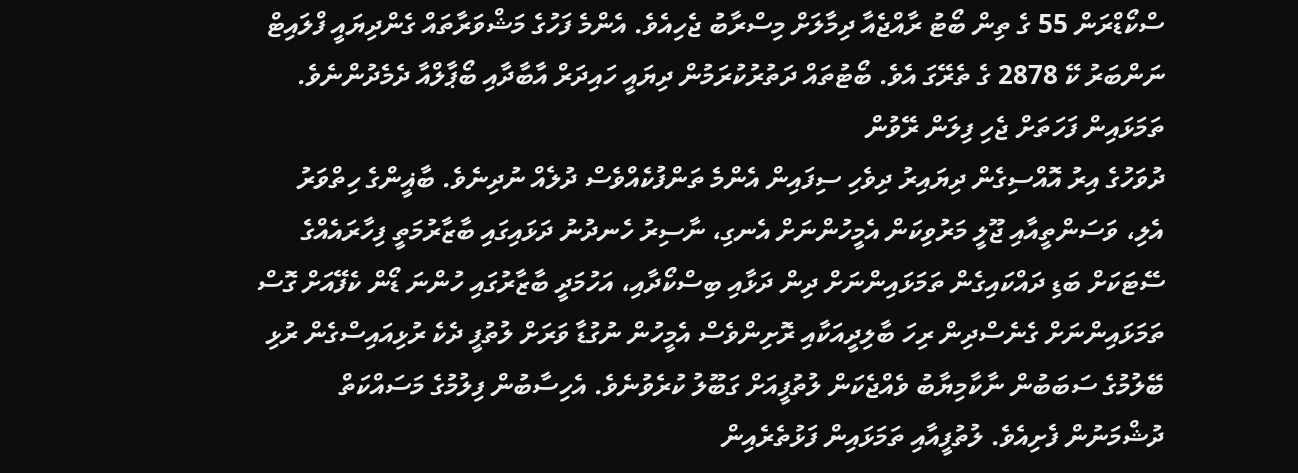ސްކޯޑްރަން 55 ގެ ތިން ބޯޓު ރާއްޖެއާ ދިމާލަށް މިސްރާބު ޖެހިއެވެ. އެންމެ ފަހުގެ މަޝްވަރާތައް ގެންދިޔައީ ފްލައިޓް ނަންބަރު ކޭ 2878 ގެ ތެރޭގަ އެވެ. ބޯޓުތައް ދަތުރުކުރަމުން ދިޔައީ ހައިދަރް އާބާދާއި ބޯޕާލްއާ ދެމެދުންނެވެ.
ތަމަޅައިން ފަހަތަށް ޖެހި ފިލަން ރޭވުން
ދުވަހުގެ އިރު އޮއްސިގެން ދިޔައިރު ދިވެހި ސިފައިން އެންމެ ތަންފުކެއްވެސް ދުލެއް ނުދިނެވެ. ބާޣީންގެ ހިތްވަރު އެލި، ވަސަންތީއާއި ޖޫލީ މަރުވިކަން އެމީހުންނަށް އެނގި، ނާސިރު ހެނދުނު ދަޅައިގައި ބާޒާރުމަތީ ފިހާރައެއްގެ ސޭޓަކަށް ބަޑި ދައްކައިގެން ތަމަޅައިންނަށް ދިން ދަޅާއި ބިސްކޯދާއި، އަހުމަދީ ބާޒާރުގައި ހުންނަ ޑޯން ކެފޭއަށް ގޮސް ތަމަޅައިންނަށް ގެނެސްދިން ރިހަ ބާލިދީއަކާއި ރޮށިންވެސް އެމީހުން ނުގުޑާ ވަރަށް ލުތުފީ ދެކެ ރުޅިއައިސްގެން ރުޅި ބޭލުމުގެ ސަބަބުން ނާކާމިޔާބު ވެއްޖެކަން ލުތުފީއަށް ގަބޫލު ކުރެވުނެވެ. އެހިސާބުން ފިލުމުގެ މަސައްކަތް ދުޝްމަނުން ފެށިއެވެ. ލުތުފީއާއި ތަމަޅައިން ފަޅުތެރެއިން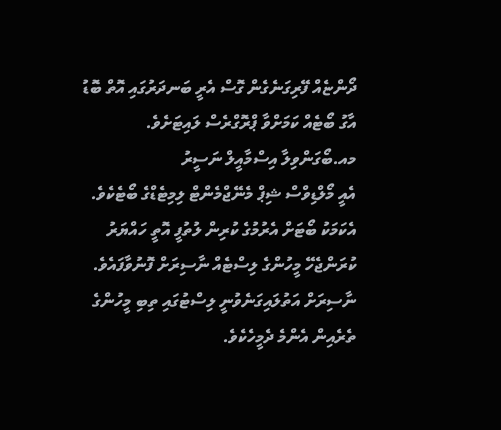ދޯންޏެއް ފޭރިގަނެގެން ގޮސް އެރީ ބަނދަރުގައި އޮތް ބޮޑު އާގު ބޯޓެއް ކަމަށްވާ ޕްރޮގްރެސް ލައިޓަށެވެ.
މއ.ބޯގަންވިލާ އިސްމާއީލް ނަސީރު
އެއީ މޯލްޑިވްސް ޝިޕް މެނޭޖްމެންޓް ލިމިޓެޑްގެ ބޯޓެކެވެ. އެކަމަކު ބޯޓަށް އެރުމުގެ ކުރިން ލުތުފީ އޮތީ ހައްޔަރު ކުރަންޖެހޭ މީހުންގެ ލިސްޓެއް ނާސިރަށް ފޮނުވާފައެވެ. ނާސިރަށް އަތުލައިގަނެވުނީ ލިސްޓުގައި ތިބި މީހުންގެ ތެރެއިން އެންމެ ދެމީހެކެވެ.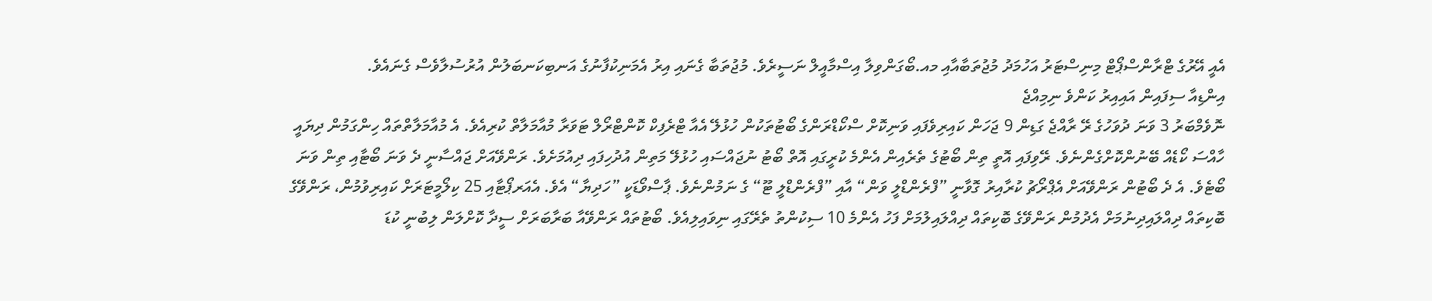އެއީ އޭރުގެ ޓްރާންސްޕޯޓް މިނިސްޓަރު އަހުމަދު މުޖުތަބާއާއި މއ.ބޯގަންވިލާ އިސްމާއީލް ނަސީރެވެ. މުޖުތަބާ ގެނައި އިރު އެމަނިކުފާނުގެ އަނބިކަނބަލުން އުރުސުލާވެސް ގެނައެވެ.
އިންޑިއާ ސިފައިން އައިއިރު ކަންވެ ނިމިއްޖެ
ނޮވެމްބަރު 3 ވަނަ ދުވަހުގެ ރޭ ރާއްޖެ ގަޑިން 9 ޖަހަން ކައިރިވެފައި ވަނިކޮށް ސްކޯޑްރަންގެ ބޯޓުތަކުން ހުޅުލޭ އެއާ ޓްރެފިކް ކޮންޓްރޯލް ޓަވަރާ މުއާމަލާތް ކުރިއެވެ. އެ މުއާމަލާތްތައް ހިންގަމުން ދިޔައީ ހާއްސަ ކޯޑެއް ބޭނުންކޮށްގެންނެވެ. ރޭވިފައި އޮތީ ތިން ބޯޓުގެ ތެރެއިން އެންމެ ކުރީގައި އޮތް ބޯޓު ނުޖައްސައި ހުޅުލޭ މަތިން އުދުހިފައި ދިއުމަށެވެ. ރަންވޭއަށް ޖައްސާނީ ދެ ވަނަ ބޯޓާއި ތިން ވަނަ ބޯޓެވެ. އެ ދެ ބޯޓުން ރަންވޭއަށް އެޕްރޯޗު ކުރާއިރު ގޮވާނީ ”ފްރެންޑްލީ ވަން“ އާއި ”ފްރެންޑްލީ ޓޫ“ ގެ ނަމުންނެވެ. ޕާސްވޯޑަކީ ”ހަދިޔާ“ އެވެ. އެއަރޕޯޓާއި 25 ކިލޯމީޓަރަށް ކައިރިވުމުން، ރަންވޭގެ ބޮކިތައް ދިއްލައިދިނުމަށް އެދުމުން ރަންވޭގެ ބޮކިތައް ދިއްލައިލުމަށް ފަހު އެންމެ 10 ސިކުންތު ތެރޭގައި ނިވައިލިއެވެ. ބޯޓުތައް ރަންވޭއާ ބަރާބަރަށް ސީދާ ކޮށްލަން ލިބުނީ ކުޑަ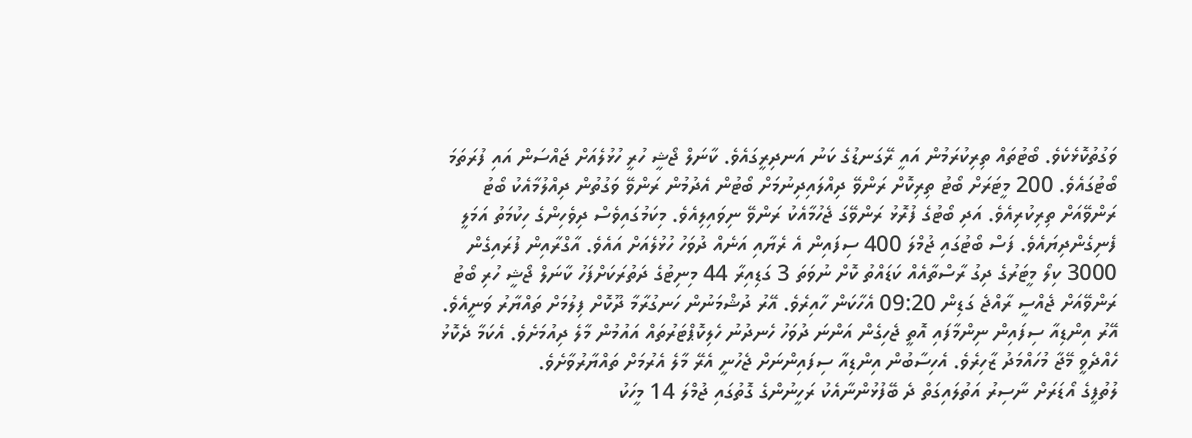ވަގުތުކޮޅެކެވެ. ބޯޓުތައް ތިރިކުރަމުން އައީ ރޭގަނޑުގެ ކަނު އަނދިރީގައެވެ. ކާނަލް ޖޯޝީ ހުރީ ހުޅުލެއަށް ޖައްސަން އައި ފުރަތަމަ ބޯޓުގައެވެ. 200 މީޓަރަށް ބޯޓު ތިރިކޮށް ރަންވޭ ދިއްލައިދިނުމަށް ބޯޓުން އެދުމުން ރަންވޭ ވަގުތުން ދިއްލުމާއެކު ބޯޓު ރަންވޭއަށް ތިރިކުރިއެވެ. އަދި ބޯޓުގެ ފުރޮޅު ރަންވޭގަ ޖެހުމާއެކު ރަންވޭ ނިވައިލިއެވެ. މިކަމުގައިވެސް ދިވެހިންގެ ހިކުމަތު އަމަލީ ފެނިގެންދިޔައެވެ. ފަސް ބޯޓުގައި ޖުމްލަ 400 ސިފައިން އެ ރެޔާއި އަނެއް ދުވަހު ހުޅުލެއަށް އައެވެ. އާގްރާއިން ފުރައިގެން 3000 ކިލޯ މީޓަރުގެ ދިގު ރާސްތާއެއް ކަޑައްތު ކޮށް ނުވަތަ 3 ގަޑިއިރާ 44 މިނިޓުގެ ދަތުރަކަށްފަހު ކާނަލް ޖޯޝީ ހުރި ބޯޓު ރަންވޭއަށް ޖެއްސީ ރާއްޖެ ގަޑިން 09:20 އެހާކަން ހާއިރެވެ. އޭރު ދުޝްމަނުން ހަނގުރާމާ ދޫކޮށް ފިލުމަށް ތައްޔާރު ވަނީއެވެ. އޭރު އިންޑިއާ ސިފައިން ނިންމާފައި އޮތީ ޖެހިގެން އަންނަ ދުވަހު ހެނދުނު ހެލިކޮޕްޓަރުތައް އައުމުން މާލެ ދިއުމަށެވެ. އެކަމާ ދެކޮޅު ހެއްދެވީ މޭޖާ މުހައްމަދު ޒާހިރެވެ. އެހިސާބުން އިންޑިއާ ސިފައިންނަށް ޖެހުނީ އެރޭ މާލެ އެރުމަށް ތައްޔާރުވާށެވެ.
ލުތުފީގެ އޯޑަރަށް ނާސިރު އަތުލައިގަތް ދެ ބޭފުޅުންނާއެކު ރަހީނުންގެ ގޮތުގައި ޖުމްލަ 14 މީހަކު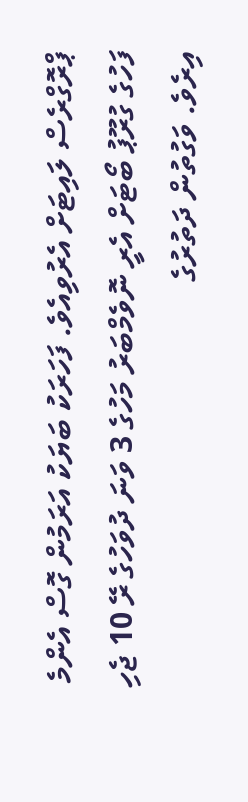ޕްރޮގްރެސް ލައިޓަށް އެރުވިއެވެ. ފަހަރަކު ބަޔަކު އަރަމުން ގޮސް އެންމެ ފަހުގެ ގުރޫޕު ބޯޓަށް އެރީ ނޮވެމްބަރު މަހުގެ 3 ވަނަ ދުވަހުގެ ރޭ 10 ޖެހި އިރެވެ. ވަގުތުން ދަތުރުގެ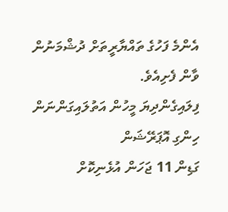އެންމެ ފަހުގެ ތައްޔާރީތަށް ދުޝްމަނުން ވާން ފެށިއެވެ.
ފިލައިގެންދިޔަ މީހުން އަތުލައިގަންނަން ހިންގި އޮޕަރޭޝަން
ގަޑިން 11 ޖަހަން އުޅެނިކޮށް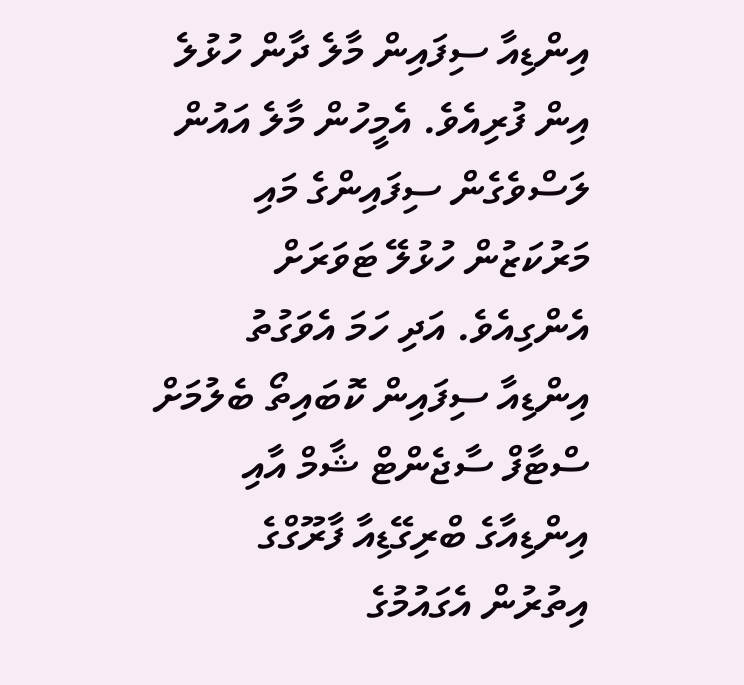އިންޑިއާ ސިފައިން މާލެ ދާން ހުޅުލެ އިން ފުރިއެވެ. އެމީހުން މާލެ އައުން ލަސްވެގެން ސިފައިންގެ މައި މަރުކަޒުން ހުޅުލޭ ޓަވަރަށް އެންގިއެވެ. އަދި ހަމަ އެވަގުތު އިންޑިއާ ސިފައިން ކޮބައިތޯ ބެލުމަށް ސްޓާފް ސާޖެންޓް ޝާމް އާއި އިންޑިއާގެ ބްރިގޭޑިއާ ފާރޫގްގެ އިތުރުން އެގައުމުގެ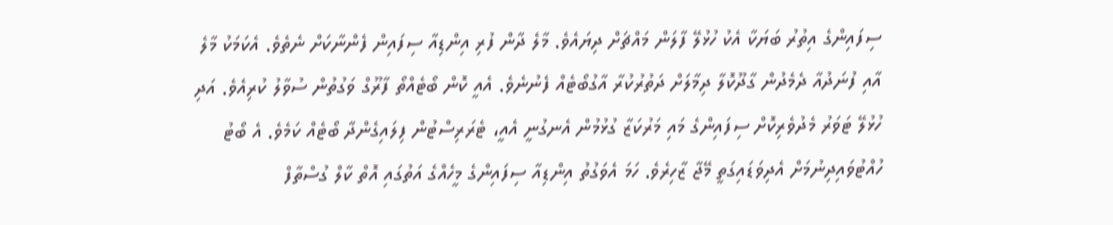ސިފައިންގެ އިތުރު ބަޔަކާ އެކު ހުޅުލޭ ފާލަން މައްޗަށް ދިޔައެވެ. މާލެ ދާން ފުރި އިންޑިއާ ސިފައިން ފެންނާކަށް ނެތެވެ. އެކަމަކު މާލެ އާއި ފުނަދުއާ ދެމެދުން ގާދޫކޮލާ ދިމާލަށް ދަތުރުކުރާ އާގުބޯޓެއް ފެނުނެވެ. އެއީ ކޮން ބޯޓެއްތޯ ފާރޫގް ވަގުތުން ސުވާލު ކުރިއެވެ. އަދި ހުޅުލޭ ޓަވަރު މެދުވެރިކޮށް ސިފައިންގެ މައި މަރުކަޒާ ގުޅުމުން އެނގުނީ އެއީ، ޓެރަރިސްޓުން ފިލައިގެންދާ ބޯޓެއް ކަމެވެ. އެ ބޯޓު ހުއްޓުވައިދިނުމަށް އެދިވަޑައިގަތީ މޭޖާ ޒާހިރެވެ. ހަމަ އެވަގުތު އިންޑިއާ ސިފައިންގެ މީހެއްގެ އަތުގައި އޮތް ކާލް ގުސްތާފް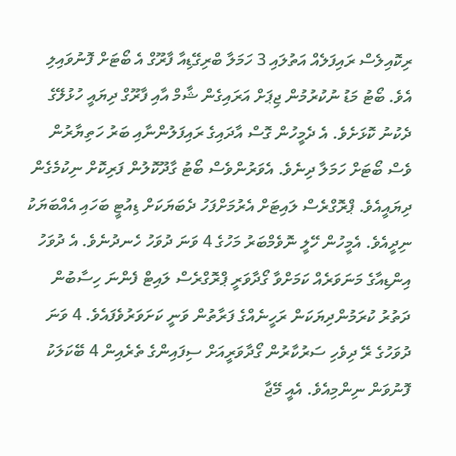ރިކޮއިލެސް ރައިފަލެއް އަތުލައި 3 ހަމަލާ ބްރިގޭޑިއާ ފާރޫގް އެ ބޯޓަށް ފޮނުވައިލި އެވެ. ބޯޓު މަޑު ނުކުރުމުން ޖިޕަށް އަރައިގެން ޝާމް އާއި ފާރޫގް ދިޔައީ ހުޅުލޭގެ ދެކުނު ކޮޅަށެވެ. އެ ދެމީހުން ގޮސް އާދައިގެ ރައިފަލުންނާއި ބަރު ހަތިޔާރުން ވެސް ބޯޓަށް ހަމަލާ ދިނެވެ. އެވަރުންވެސް ބޯޓު ގާދޫކޮލުން ފަރިކޮށް ނިކުމެގެން ދިޔައީއެވެ. ޕްރޮގްރެސް ލައިޓަށް އެރުމަށްފަހު ދެބަޔަކަށް ޑިއުޓީ ބަހައި އެއްބަޔަކު ނިދީއެވެ. އެމީހުން ހޭލީ ނޮވެމްބަރު މަހުގެ 4 ވަނަ ދުވަހު ހެނދުނެވެ. އެ ދުވަހު އިންޑިއާގެ މަނަވަރެއް ކަމަށްވާ ގޯދާވަރީ ޕްރޮގްރެސް ލައިޓް ފެންނަ ހިސާބުން ދަތުރު ކުރަމުންދިޔަކަން ރަހީނެއްގެ ފަރާތުން ވަނީ ކަށަވަރުވެފައެވެ. 4 ވަނަ ދުވަހުގެ ރޭ ދިވެހި ސަރުކާރުން ގޯދާވަރީއަށް ސިފައިންގެ ތެރެއިން 4 ބޭކަލަކު ފޮނުވަން ނިންމިއެވެ. އެއީ މޭޖާ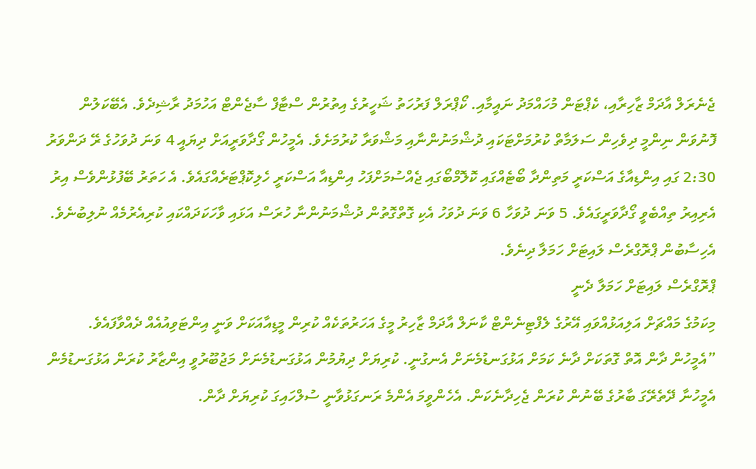ޖެނެރަލް އާދަމް ޒާހިރާއި، ކެޕްޓަން މުހައްމަދު ނައީމާއި. ކޯޕްރަލް ފަރުހަތު ޝަހީރުގެ އިތުރުން ސްޓާފް ސާޖެންޓް އަހުމަދު ރާޝިދެވެ. އެބޭކަލުން ފޮނުވަން ނިންމީ ދިވެހިން ސަލަމާތް ކުރުމަށްޓަކައި ދުޝްމަނުންނާއި މަޝްވަރާ ކުރުމަށެވެ. އެމީހުން ގޯދާވަރީއަށް ދިޔައީ 4 ވަނަ ދުވަހުގެ ރޭ ދަންވަރު 2:30 ގައި އިންޑިއާގެ އަސްކަރީ މަތިންދާ ބޯޓެއްގައި ކޮލޮމްބޯގައި ޖެއްސުމަށްފަހު އިންޑިއާ އަސްކަރީ ހެލިކޮޕްޓަރެއްގައެވެ. އެ ހަތަރު ބޭފުޅުންވެސް އިރު އެރިއިރު ތިއްބެވީ ގޯދާވަރީގައެވެ. 5 ވަނަ ދުވަހާ 6 ވަނަ ދުވަހު އެކި ގޮތްގޮތުން ދުޝްމަނުންނާ ހުރަސް އަޅައި ވާހަކަދައްކައި ކުރިއެރުމެއް ނުލިބުނެވެ. އެހިސާބުން ޕްރޮގްރެސް ލައިޓަށް ހަމަލާ ދިނެވެ.
ޕްރޮގްރެސް ލައިޓަށް ހަމަލާ ދެނީ
މިކަމުގެ މައްޗަށް އަލިއަޅުއްވައި އޭރުގެ ލެފްޓިނެންޓް ކާނަލް އާދަމް ޒާހިރު މީގެ އަހަރުތަކެއް ކުރިން މީޑިއާއަކަށް ވަނީ އިންޓަވިއުއެއް ދެއްވާފައެވެ.
”އެމީހުން ދާން އޮތް ގޮތަކަށް ދާނެ ކަމަށް އަޅުގަނޑުމެނަށް އެނގުނީ. ކުރިޔަށް ދިޔުމުން އަޅުގަނޑުމެނަށް މަޖުބޫރުވީ އިންޒާރު ކުރަން އަޅުގަނޑުމެން އެމީހުނާ ދޭތެރޭގަ ބާރުގެ ބޭނުން ކުރަން ޖެހިދާނެކަން. އެހެންވީމަ އެންމެ ރަނގަޅުވާނީ ސުލްހައިގަ ކުރިޔަށް ދާން.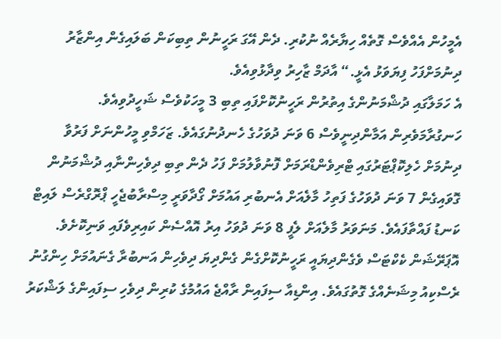އެމީހުން އެއްވެސް ގޮތެއް ހިޔާރެއް ނުކުރި. ދެން އޭގަ ރަހީނުން ތިބިކަން ބަލައިގެން އިންޒާރު ދިނުމަށްފަހު ފިޔަވަޅު އެޅީ.“ އާދަމް ޒާހިރު ވިދާޅުވިއެވެ.
އެ ހަމަލާގައި ދުޝްމަނުންގެ އިތުރުން ރަހީނުކޮށްފައި ތިބި 3 މީހަކުވެސް ޝަހީދުވިއެވެ. ހަނގުރާމަވެރިން އަމާންދިނީވެސް 6 ވަނަ ދުވަހުގެ ހެނދުނުގައެވެ. ޒަހަމްވި މީހުންނަށް ފަރުވާ ދިނުމަށް ހެލިކޮޕްޓަރުގައި ޓްރިވެންޑްރަމަށް ފޮނުވާލުމަށް ފަހު ދެން ތިބި ދިވެހިންނާއި ދުޝްމަނުން ގޮވައިގެން 7 ވަނަ ދުވަހުގެ ފަތިހު މާލެއަށް އެނބުރި އައުމަށް ގޯދާވަރީ މިސްރާބުޖެހީ ޕްރޮގްރެސް ލައިޓް ކަނޑު ފައްތާފައެވެ. މަނަވަރު މާލެއަށް ލެފީ 8 ވަނަ ދުވަހު އިރު އޮއްސެން ކައިރިވެފައި ވަނިކޮށެވެ. އޮޕަރޭޝަން ކެކްޓަސް ވެގެންދިޔައީ ރަހީނުކޮށްގެން ގެންދިޔަ ދިވެހިން އަނބުރާ ގެނައުމަށް ހިންގުނު ރެސްކިއު މިޝަނެއްގެ ގޮތުގައެވެ. އިންޑިއާ ސިފައިން ރާއްޖެ އައުމުގެ ކުރިން ދިވެހި ސިފައިންގެ ލަޝްކަރު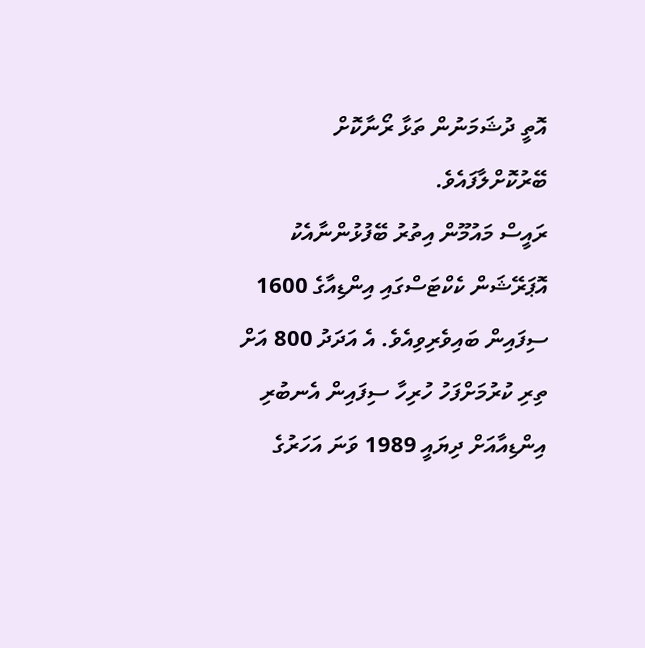އޮތީ ދުޝަމަނުން ތަޅާ ރޯނާކޮށް ބޭރުކޮށްލާފައެވެ.
ރައީސް މައުމޫން އިތުރު ބޭފުޅުންނާއެކު
އޮޕަރޭޝަން ކެކްޓަސްގައި އިންޑިއާގެ 1600 ސިފައިން ބައިވެރިވިއެވެ. އެ އަދަދު 800 އަށް ތިރި ކުރުމަށްފަހު ހުރިހާ ސިފައިން އެނބުރި އިންޑިއާއަށް ދިޔައީ 1989 ވަނަ އަހަރުގެ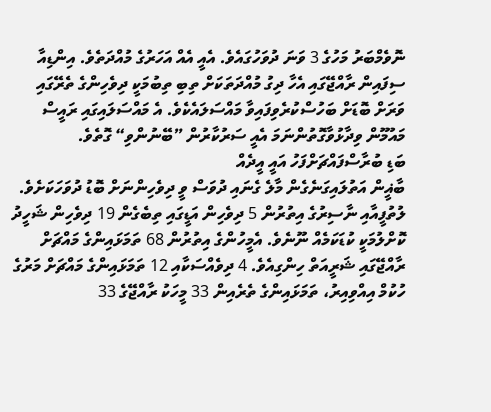ނޮވެމްބަރު މަހުގެ 3 ވަނަ ދުވަހުގައެވެ. އެއީ އެއް އަހަރުގެ މުއްދަތެވެ. އިންޑިއާ ސިފައިން ރާއްޖޭގައި އެހާ ދިގު މުއްދަތަކަށް ތިބި ތިބުމަކީ ދިވެހިންގެ ތެރޭގައި ވަރަށް ބޮޑަށް ބަހުސްކުރެވިފައިވާ މައްސަލައެކެވެ. އެ މައްސަލައިގައި ރައީސް މައުމޫން ވިދާޅުވާގޮތުންނަމަ އެއީ ސަރުކާރުން ”ބޭނުންވި“ ގޮތެވެ.
ބަޑި ބުރާސްފައްޗަށްފަހު އައީ އީދެއް
ބާޣީން އަތުލައިގަނެގެން މާލެ ގެނައި ދުވަސް ވީ ދިވެހިންނަށް ބޮޑު ދުވަހަކަށެވެ. ލުތުފީއާއި ނާސިރުގެ އިތުރުން 5 ދިވެހިން އަޑީގައި ތިބެގެން 19 ދިވެހިން ޝަހީދު ކޮށްލުމަކީ ކުޑަކަމެއް ނޫނެވެ. އެމީހުންގެ އިތުރުން 68 ތަމަޅައިންގެ މައްޗަށް ރާއްޖޭގައި ޝަރީއަތް ހިންގިއެވެ. 4 ދިވެއްސަކާއި 12 ތަމަޅައިންގެ މައްޗަށް މަރުގެ ހުކުމް އިއްވިއިރު، ތަމަޅައިންގެ ތެރެއިން 33 މީހަކު ރާއްޖޭގެ 33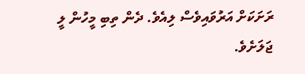ރަށަކަށް އަރުވައިވެސް ލިއެވެ. ދެން ތިބި މީހުން ލީ ޖަލަށެވެ.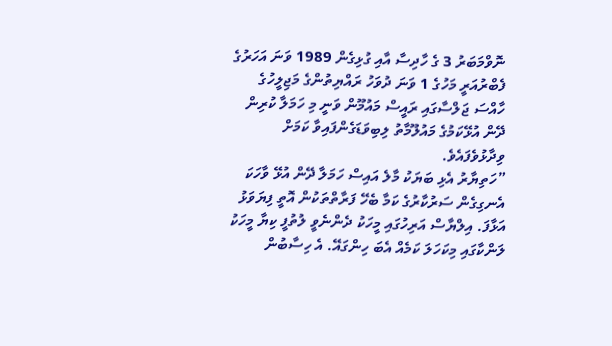ނޮވްމަބަރު 3 ގެ ހާދިސާ އާއި ގުޅިގެން 1989 ވަނަ އަހަރުގެ ފެބްރުއަރީ މަހުގެ 1 ވަނަ ދުވަހު ރައްޔިތުންގެ މަޖިލީހުގެ ހާއްސަ ޖަލްސާގައި ރައީސް މައުމޫން ވަނީ މި ހަމަލާ ކުރިން ދޭން އުޅޭކަމުގެ މައުލޫމާތު ލިބިވަޑަގެންފައިވާ ކަމަށް ވިދާޅުވެފައެވެ.
”ހަތިޔާރު އެޅި ބަޔަކު މާލެ އައިސް ހަމަލާ ދޭން އުޅޭ ވާހަކަ އެނގިގެން ސަރުކާރުގެ ކަމާ ބެހޭ ފަރާތްތަކުން އޮތީ ފިޔަވަޅު އަޅާފަ. އިލްޔާސް އަރިހުގައި މީހަކު ދެންނެވީ ލުތުފީ ކިޔާ މީހަކު ލަންކާގައި މިކަހަލަ ކަމެއް އެބަ ހިންގައޭ. އެ ހިސާބުން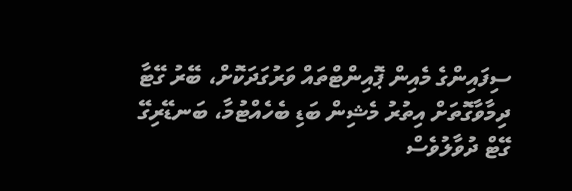ސިފައިންގެ މެއިން ޕޮއިންޓްތައް ވަރުގަދަކޮށް، ބޭރު ގޭޓާ ދިމާވާގޮތަށް އިތުރު މެޝިން ބަޑި ބެހެއްޓުމާ، ބަނޑޭރިގޭ ގޭޓް ދުވާލުވެސް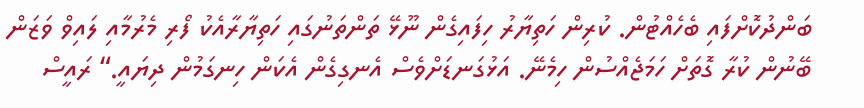ބަންދުކޮށްފައި ބެހެއްޓުން. ކުރިން ހަތިޔާރު ހިފައިގެން ނޫޅޭ ތަންތަނުގައި ހަތިޔާރާއެކު ފޯރި މެރުމާއި ލައިވް ވަޒަން ބޭނުން ކުރާ ގޮތަށް ހަމަޖެއްސުން ހިމެނޭ. އަޅުގަނޑަށްވެސް އެނގިގެން އެކަން ހިނގަމުން ދިޔައީ.“ ރައީސް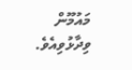މައުމޫން ވިދާޅުވިއެވެ.